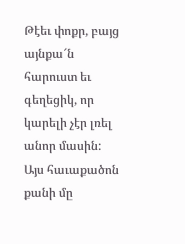Թէեւ փոքր, բայց այնքա՜ն հարուստ եւ գեղեցիկ, որ կարելի չէր լռել անոր մասին:
Այս հաւաքածոն քանի մը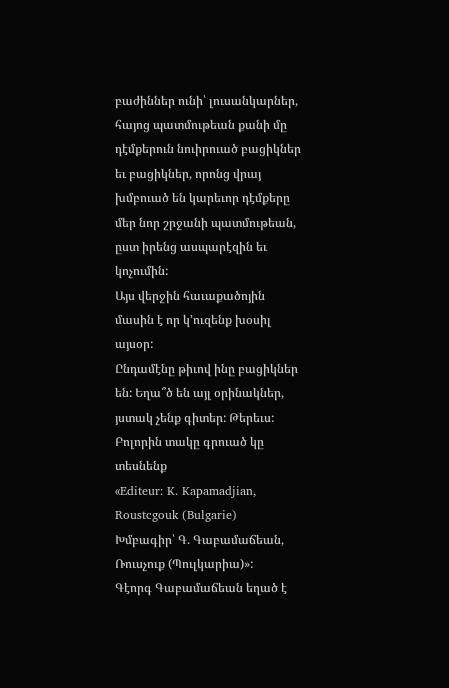բաժիններ ունի՝ լուսանկարներ, հայոց պատմութեան քանի մը դէմքերուն նուիրուած բացիկներ եւ բացիկներ, որոնց վրայ խմբուած են կարեւոր դէմքերը մեր նոր շրջանի պատմութեան, ըստ իրենց ասպարէզին եւ կոչումին:
Այս վերջին հաւաքածոյին մասին է որ կ’ուզենք խօսիլ այսօր:
Ընդամէնը թիւով ինը բացիկներ են: Եղա՞ծ են այլ օրինակներ, յստակ չենք գիտեր: Թերեւս:
Բոլորին տակը գրուած կը տեսնենք
«Editeur: K. Kapamadjian, Roustcgouk (Bulgarie)
Խմբագիր՝ Գ. Գաբամաճեան, Ռուսչուք (Պուլկարիա)»:
Գէորգ Գաբամաճեան եղած է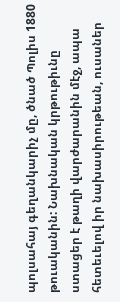պոլսահայ գեղանկարիչ մը, ծնած Պոլիս 1880 թուականին: Նախնական կրթութիւնը ստացեր է թաղի վարժարանին մէջ, ապա հետեւելով իր նախասիրութեան, ուսաներ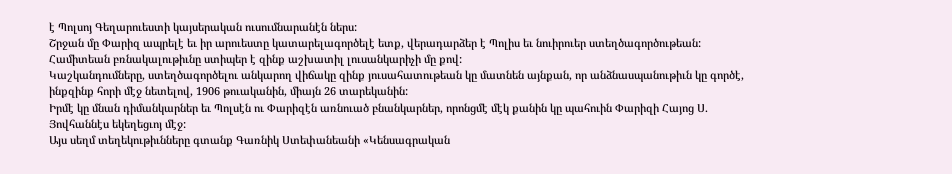է Պոլսոյ Գեղարուեստի կայսերական ուսումնարանէն ներս:
Շրջան մը Փարիզ ապրելէ եւ իր արուեստը կատարելագործելէ ետք, վերադարձեր է Պոլիս եւ նուիրուեր ստեղծագործութեան:
Համիտեան բռնակալութիւնը ստիպեր է զինք աշխատիլ լուսանկարիչի մը քով:
Կաշկանդումները, ստեղծագործելու անկարող վիճակը զինք յուսահատութեան կը մատնեն այնքան, որ անձնասպանութիւն կը գործէ, ինքզինք հորի մէջ նետելով, 1906 թուականին, միայն 26 տարեկանին:
Իրմէ կը մնան դիմանկարներ եւ Պոլսէն ու Փարիզէն առնուած բնանկարներ, որոնցմէ մէկ քանին կը պահուին Փարիզի Հայոց Ս. Յովհաննէս եկեղեցւոյ մէջ:
Այս սեղմ տեղեկութիւնները գտանք Գառնիկ Ստեփանեանի «Կենսագրական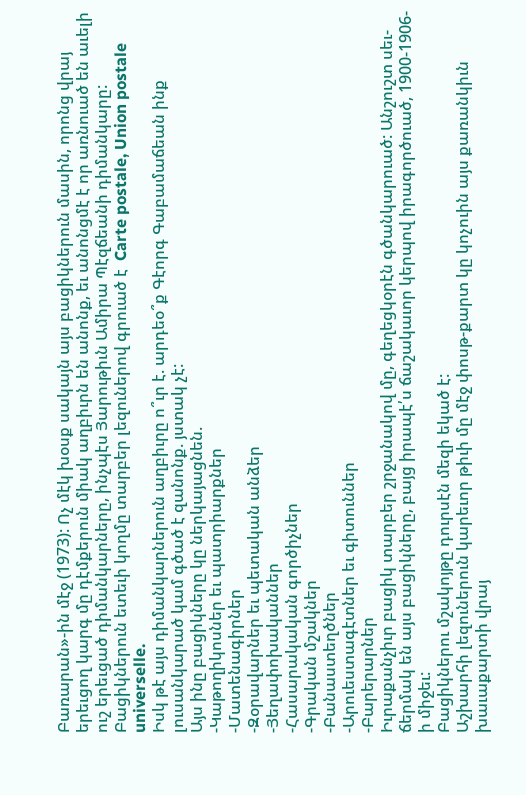Բառարան»-ին մէջ (1973): Ոչ մէկ խօսք սակայն այս բացիկներուն մասին, որոնց վրայ երեւցող կարգ մը դէմքերուն միակ աղբիւրն են անոնք, եւ անոնցմէ է որ առնուած են աւելի ուշ երեւցած դիմանկարները, ինչպէս Յարութիւն Ամիրա Պէզճեանի դիմանկարը:
Բացիկներուն ետեւի կողմը տարբեր լեզուներով գրուած է  Carte postale, Union postale universelle.
Իսկ թէ այս դիմանկարներուն աղբիւրը ո՞ւր է. արդեօ՞ք Գէորգ Գաբամաճեան ինք լուսանկարած կամ գծած է զանոնք. յստակ չէ:
Այս ինը բացիկները կը ներկայացնեն.
-Կաթողիկոսներ եւ պատրիարքներ
-Մատենագիրներ
-Զօրավարներ եւ պետական անձեր
-Յեղափոխականներ
-Հասարակական գործիչներ
-Գրական մշակներ
-Բանաստեղծներ
-Արուեստագէտներ եւ գիտուններ
-Բարերարներ
Իւրաքանչիւր բացիկ տարբեր շրջանակով մը, գեղեցկօրէն գծանկարուած: Անշուշտ սեւ-ճերմակ են այս բացիկները, բայց իրապէ՛ս ճաշակաւոր կերպով իրագործուած, 1900-1906-ի միջեւ:
Բացիկներու մշակոյթը դուրսէն մեզի եկած է:
Աշխարհի լեզուներուն կարեւոր թիւի մը մէջ փոսթ-քարտ կը կոչուին այս քառանկիւն խաւաքարտի վրայ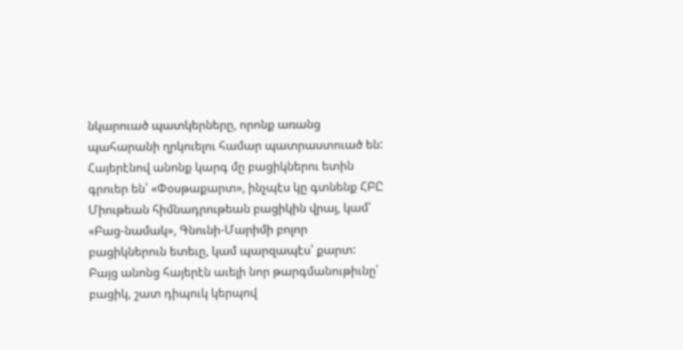նկարուած պատկերները, որոնք առանց պահարանի ղրկուելու համար պատրաստուած են: Հայերէնով անոնք կարգ մը բացիկներու ետին գրուեր են՝ «Փօսթաքարտ», ինչպէս կը գտնենք ՀԲԸ Միութեան հիմնադրութեան բացիկին վրայ, կամ՝ «Բաց-նամակ», Գնունի-Մարիմի բոլոր բացիկներուն ետեւը, կամ պարզապէս՝ քարտ: Բայց անոնց հայերէն աւելի նոր թարգմանութիւնը՝ բացիկ, շատ դիպուկ կերպով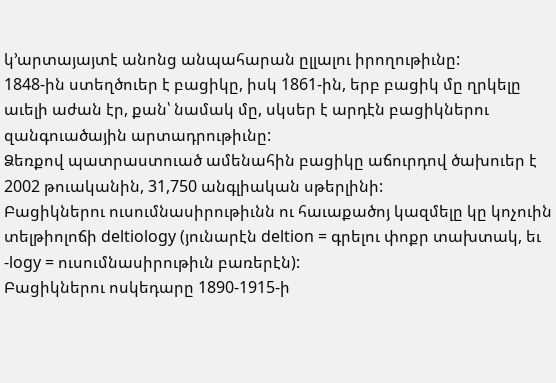կ’արտայայտէ անոնց անպահարան ըլլալու իրողութիւնը:
1848-ին ստեղծուեր է բացիկը, իսկ 1861-ին, երբ բացիկ մը ղրկելը աւելի աժան էր, քան՝ նամակ մը, սկսեր է արդէն բացիկներու զանգուածային արտադրութիւնը:
Ձեռքով պատրաստուած ամենահին բացիկը աճուրդով ծախուեր է 2002 թուականին, 31,750 անգլիական սթերլինի:
Բացիկներու ուսումնասիրութիւնն ու հաւաքածոյ կազմելը կը կոչուին տելթիոլոճի deltiology (յունարէն deltion = գրելու փոքր տախտակ, եւ -logy = ուսումնասիրութիւն բառերէն):
Բացիկներու ոսկեդարը 1890-1915-ի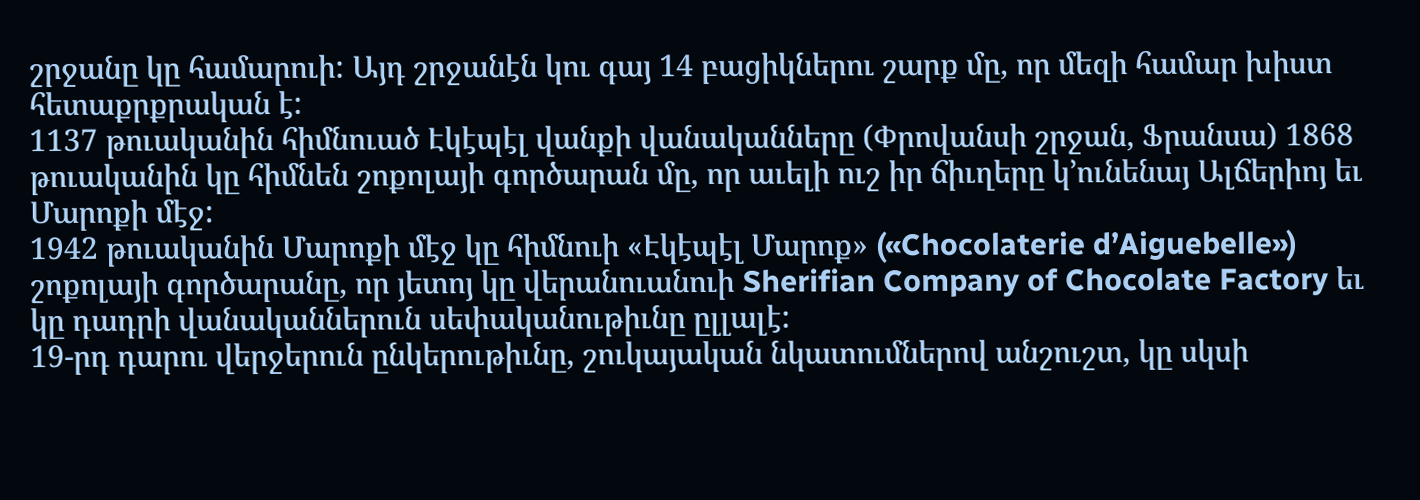շրջանը կը համարուի: Այդ շրջանէն կու գայ 14 բացիկներու շարք մը, որ մեզի համար խիստ հետաքրքրական է:
1137 թուականին հիմնուած Էկէպէլ վանքի վանականները (Փրովանսի շրջան, Ֆրանսա) 1868 թուականին կը հիմնեն շոքոլայի գործարան մը, որ աւելի ուշ իր ճիւղերը կ’ունենայ Ալճերիոյ եւ Մարոքի մէջ:
1942 թուականին Մարոքի մէջ կը հիմնուի «Էկէպէլ Մարոք» («Chocolaterie d’Aiguebelle») շոքոլայի գործարանը, որ յետոյ կը վերանուանուի Sherifian Company of Chocolate Factory եւ կը դադրի վանականներուն սեփականութիւնը ըլլալէ:
19-րդ դարու վերջերուն ընկերութիւնը, շուկայական նկատումներով անշուշտ, կը սկսի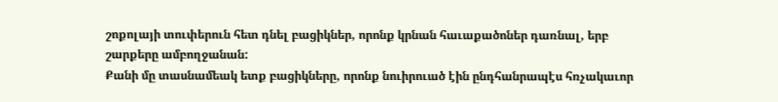շոքոլայի տուփերուն հետ դնել բացիկներ, որոնք կրնան հաւաքածոներ դառնալ, երբ շարքերը ամբողջանան:
Քանի մը տասնամեակ ետք բացիկները, որոնք նուիրուած էին ընդհանրապէս հռչակաւոր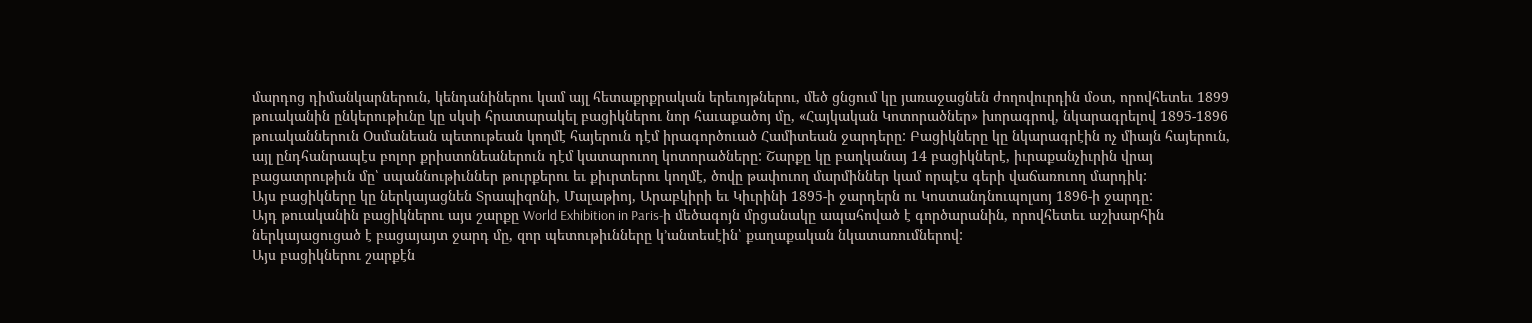մարդոց դիմանկարներուն, կենդանիներու կամ այլ հետաքրքրական երեւոյթներու, մեծ ցնցում կը յառաջացնեն ժողովուրդին մօտ, որովհետեւ 1899 թուականին ընկերութիւնը կը սկսի հրատարակել բացիկներու նոր հաւաքածոյ մը, «Հայկական Կոտորածներ» խորագրով, նկարագրելով 1895-1896 թուականներուն Օսմանեան պետութեան կողմէ հայերուն դէմ իրագործուած Համիտեան ջարդերը: Բացիկները կը նկարագրէին ոչ միայն հայերուն, այլ ընդհանրապէս բոլոր քրիստոնեաներուն դէմ կատարուող կոտորածները: Շարքը կը բաղկանայ 14 բացիկներէ, իւրաքանչիւրին վրայ բացատրութիւն մը՝ սպաննութիւններ թուրքերու եւ քիւրտերու կողմէ, ծովը թափուող մարմիններ կամ որպէս գերի վաճառուող մարդիկ:
Այս բացիկները կը ներկայացնեն Տրապիզոնի, Մալաթիոյ, Արաբկիրի եւ Կիւրինի 1895-ի ջարդերն ու Կոստանդնուպոլսոյ 1896-ի ջարդը:
Այդ թուականին բացիկներու այս շարքը World Exhibition in Paris-ի մեծագոյն մրցանակը ապահոված է գործարանին, որովհետեւ աշխարհին ներկայացուցած է բացայայտ ջարդ մը, զոր պետութիւնները կ’անտեսէին՝ քաղաքական նկատառումներով:
Այս բացիկներու շարքէն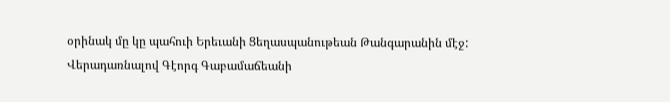օրինակ մը կը պահուի Երեւանի Ցեղասպանութեան Թանգարանին մէջ:
Վերադառնալով Գէորգ Գաբամաճեանի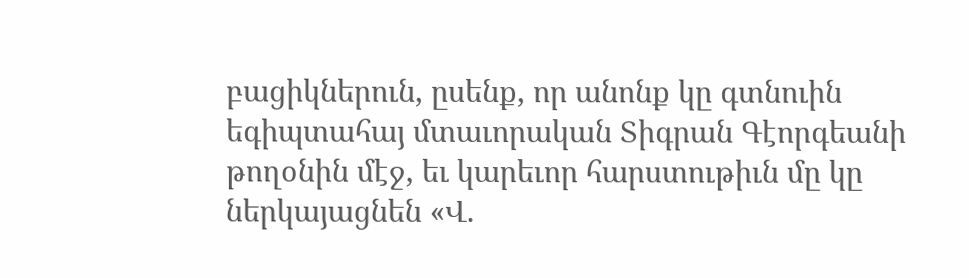բացիկներուն, ըսենք, որ անոնք կը գտնուին եգիպտահայ մտաւորական Տիգրան Գէորգեանի թողօնին մէջ, եւ կարեւոր հարստութիւն մը կը ներկայացնեն «Վ.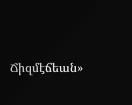Ճիզմէճեան»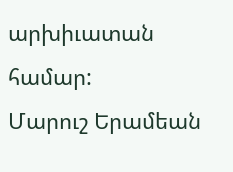արխիւատան համար:
Մարուշ Երամեան